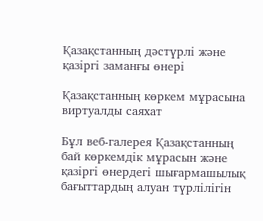Қазақстанның дәстүрлі және қазіргі заманғы өнері

Қазақстанның көркем мұрасына виртуалды саяхат

Бұл веб-галерея Қазақстанның бай көркемдік мұрасын және қазіргі өнердегі шығармашылық бағыттардың алуан түрлілігін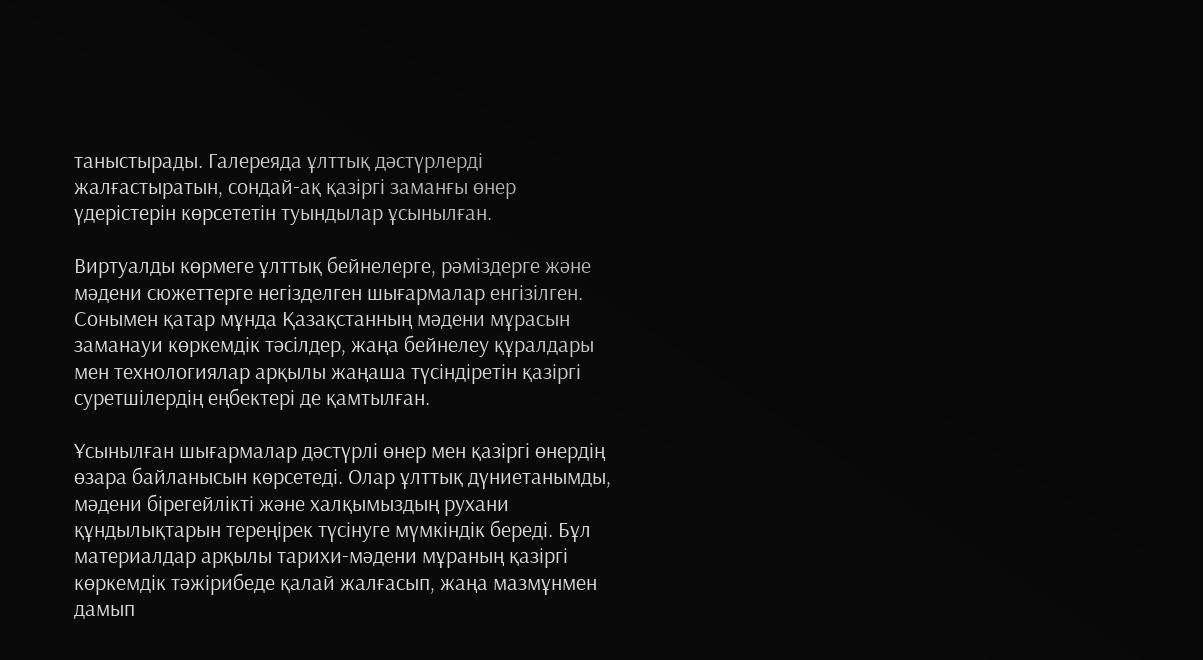таныстырады. Галереяда ұлттық дәстүрлерді жалғастыратын, сондай-ақ қазіргі заманғы өнер үдерістерін көрсететін туындылар ұсынылған.

Виртуалды көрмеге ұлттық бейнелерге, рәміздерге және мәдени сюжеттерге негізделген шығармалар енгізілген. Сонымен қатар мұнда Қазақстанның мәдени мұрасын заманауи көркемдік тәсілдер, жаңа бейнелеу құралдары мен технологиялар арқылы жаңаша түсіндіретін қазіргі суретшілердің еңбектері де қамтылған.

Ұсынылған шығармалар дәстүрлі өнер мен қазіргі өнердің өзара байланысын көрсетеді. Олар ұлттық дүниетанымды, мәдени бірегейлікті және халқымыздың рухани құндылықтарын тереңірек түсінуге мүмкіндік береді. Бұл материалдар арқылы тарихи-мәдени мұраның қазіргі көркемдік тәжірибеде қалай жалғасып, жаңа мазмұнмен дамып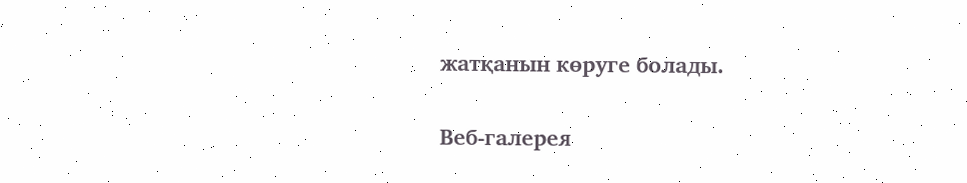жатқанын көруге болады.

Веб-галерея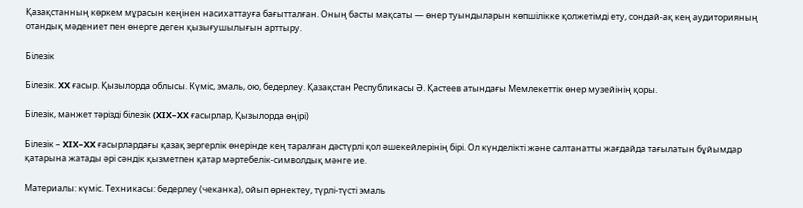Қазақстанның көркем мұрасын кеңінен насихаттауға бағытталған. Оның басты мақсаты — өнер туындыларын көпшілікке қолжетімді ету, сондай-ақ кең аудиторияның отандық мәдениет пен өнерге деген қызығушылығын арттыру.

Білезік

Білезік. XX ғасыр. Қызылорда облысы. Күміс, эмаль, ою, бедерлеу. Қазақстан Республикасы Ә. Қастеев атындағы Мемлекеттік өнер музейінің қоры.

Білезік, манжет тәрізді білезік (XIX–XX ғасырлар, Қызылорда өңірі)

Білезік – XIX–XX ғасырлардағы қазақ зергерлік өнерінде кең таралған дәстүрлі қол әшекейлерінің бірі. Ол күнделікті және салтанатты жағдайда тағылатын бұйымдар қатарына жатады әрі сәндік қызметпен қатар мәртебелік-символдық мәнге ие.

Материалы: күміс. Техникасы: бедерлеу (чеканка), ойып өрнектеу, түрлі-түсті эмаль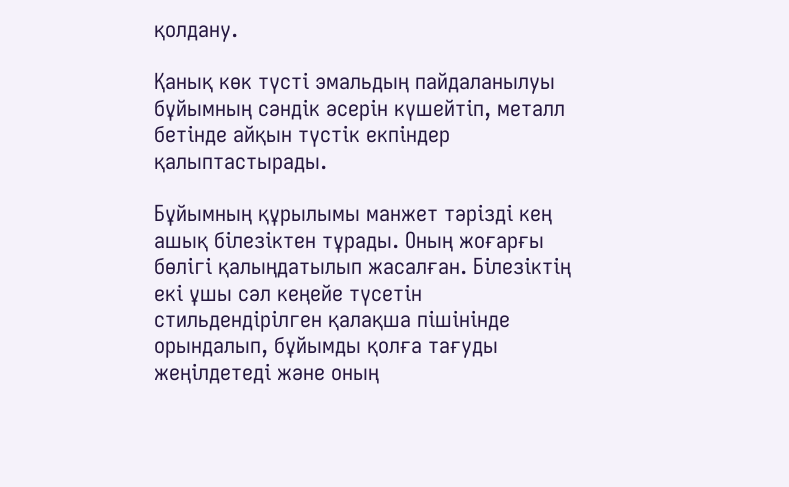қолдану.

Қанық көк түсті эмальдың пайдаланылуы бұйымның сәндік әсерін күшейтіп, металл бетінде айқын түстік екпіндер қалыптастырады.

Бұйымның құрылымы манжет тәрізді кең ашық білезіктен тұрады. Оның жоғарғы бөлігі қалыңдатылып жасалған. Білезіктің екі ұшы сәл кеңейе түсетін стильдендірілген қалақша пішінінде орындалып, бұйымды қолға тағуды жеңілдетеді және оның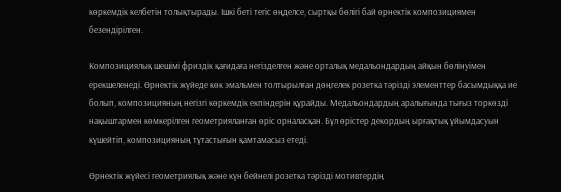көркемдік келбетін толықтырады. Ішкі беті тегіс өңделсе, сыртқы бөлігі бай өрнектік композициямен безендірілген.

Композициялық шешімі фриздік қағидаға негізделген және орталық медальондардың айқын бөлінуімен ерекшеленеді. Өрнектік жүйеде көк эмальмен толтырылған дөңгелек розетка тәрізді элементтер басымдыққа ие болып, композицияның негізгі көркемдік екпіндерін құрайды. Медальондардың аралығында тығыз торкөзді нақыштармен көмкерілген геометрияланған өріс орналасқан. Бұл өрістер декордың ырғақтық ұйымдасуын күшейтіп, композицияның тұтастығын қамтамасыз етеді.

Өрнектік жүйесі геометриялық және күн бейнелі розетка тәрізді мотивтердің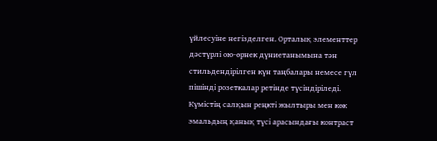үйлесуіне негізделген. Орталық элементтер дәстүрлі ою-өрнек дүниетанымына тән стильдендірілген күн таңбалары немесе гүл пішінді розеткалар ретінде түсіндіріледі. Күмістің салқын реңкті жылтыры мен көк эмальдың қанық түсі арасындағы контраст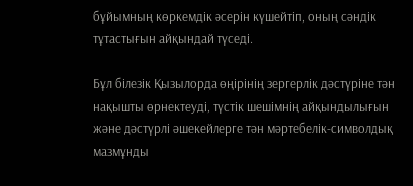бұйымның көркемдік әсерін күшейтіп, оның сәндік тұтастығын айқындай түседі.

Бұл білезік Қызылорда өңірінің зергерлік дәстүріне тән нақышты өрнектеуді, түстік шешімнің айқындылығын және дәстүрлі әшекейлерге тән мәртебелік-символдық мазмұнды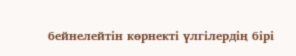бейнелейтін көрнекті үлгілердің бірі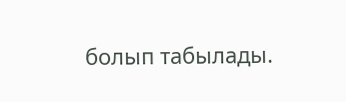болып табылады.